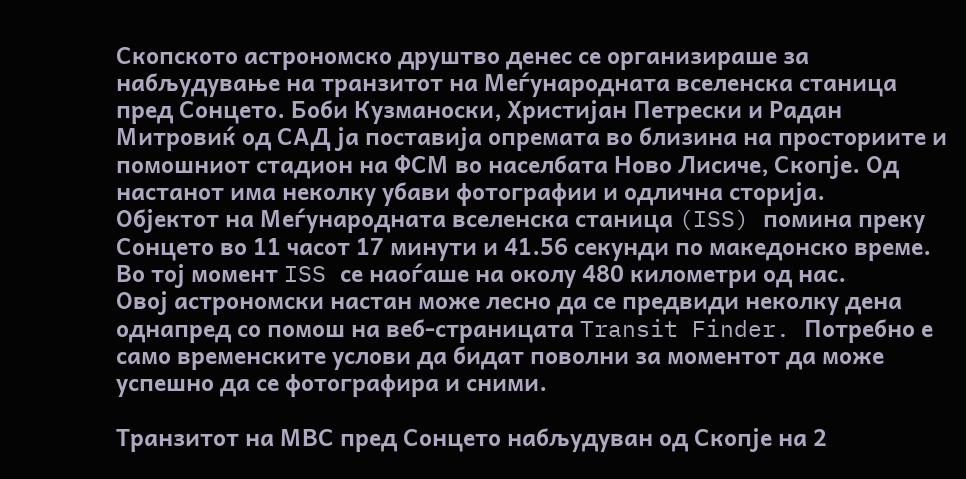Скопското астрономско друштво денес се организираше за набљудување на транзитот на Меѓународната вселенска станица пред Сонцето. Боби Кузманоски, Христијан Петрески и Радан Митровиќ од САД ја поставија опремата во близина на просториите и помошниот стадион на ФСМ во населбата Ново Лисиче, Скопје. Од настанот има неколку убави фотографии и одлична сторија.
Објектот на Меѓународната вселенска станица (ISS) помина преку Сонцето во 11 часот 17 минути и 41.56 секунди по македонско време. Во тој момент ISS се наоѓаше на околу 480 километри од нас.
Овој астрономски настан може лесно да се предвиди неколку дена однапред со помош на веб-страницата Transit Finder. Потребно е само временските услови да бидат поволни за моментот да може успешно да се фотографира и сними.

Транзитот на МВС пред Сонцето набљудуван од Скопје на 2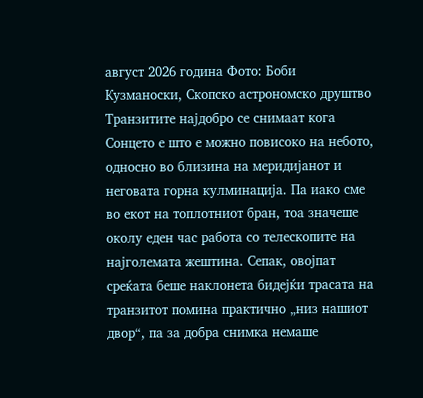август 2026 година Фото: Боби Кузманоски, Скопско астрономско друштво
Транзитите најдобро се снимаат кога Сонцето е што е можно повисоко на небото, односно во близина на меридијанот и неговата горна кулминација. Па иако сме во екот на топлотниот бран, тоа значеше околу еден час работа со телескопите на најголемата жештина. Сепак, овојпат среќата беше наклонета бидејќи трасата на транзитот помина практично „низ нашиот двор“, па за добра снимка немаше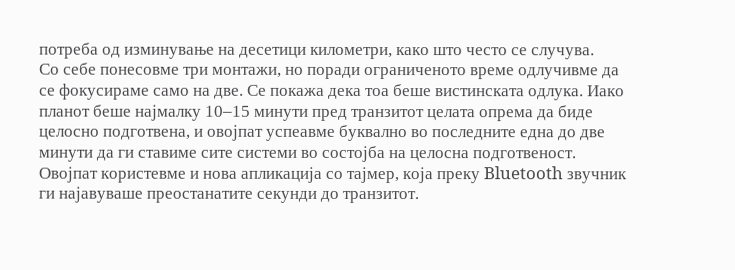потреба од изминување на десетици километри, како што често се случува.
Со себе понесовме три монтажи, но поради ограниченото време одлучивме да се фокусираме само на две. Се покажа дека тоа беше вистинската одлука. Иако планот беше најмалку 10–15 минути пред транзитот целата опрема да биде целосно подготвена, и овојпат успеавме буквално во последните една до две минути да ги ставиме сите системи во состојба на целосна подготвеност.
Овојпат користевме и нова апликација со тајмер, која преку Bluetooth звучник ги најавуваше преостанатите секунди до транзитот.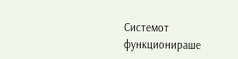Системот функционираше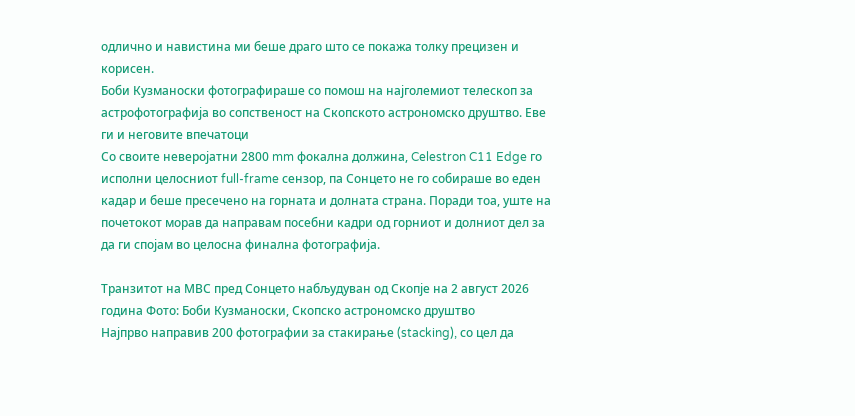одлично и навистина ми беше драго што се покажа толку прецизен и корисен.
Боби Кузманоски фотографираше со помош на најголемиот телескоп за астрофотографија во сопственост на Скопското астрономско друштво. Еве ги и неговите впечатоци
Со своите неверојатни 2800 mm фокална должина, Celestron C11 Edge го исполни целосниот full-frame сензор, па Сонцето не го собираше во еден кадар и беше пресечено на горната и долната страна. Поради тоа, уште на почетокот морав да направам посебни кадри од горниот и долниот дел за да ги спојам во целосна финална фотографија.

Транзитот на МВС пред Сонцето набљудуван од Скопје на 2 август 2026 година Фото: Боби Кузманоски, Скопско астрономско друштво
Најпрво направив 200 фотографии за стакирање (stacking), со цел да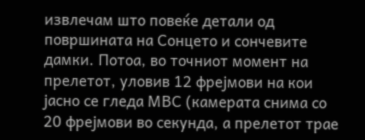извлечам што повеќе детали од површината на Сонцето и сончевите дамки. Потоа, во точниот момент на прелетот, уловив 12 фрејмови на кои јасно се гледа МВС (камерата снима со 20 фрејмови во секунда, а прелетот трае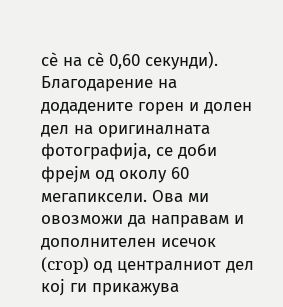сè на сè 0,60 секунди).
Благодарение на додадените горен и долен дел на оригиналната фотографија, се доби фрејм од околу 60 мегапиксели. Ова ми овозможи да направам и дополнителен исечок (crop) од централниот дел кој ги прикажува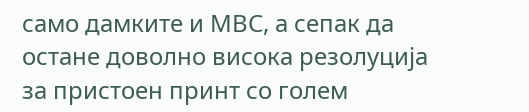само дамките и МВС, а сепак да остане доволно висока резолуција за пристоен принт со голем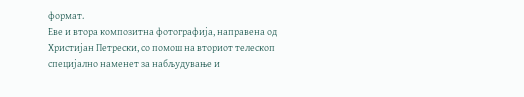формат.
Еве и втора композитна фотографија, направена од Христијан Петрески, со помош на вториот телескоп специјално наменет за набљудување и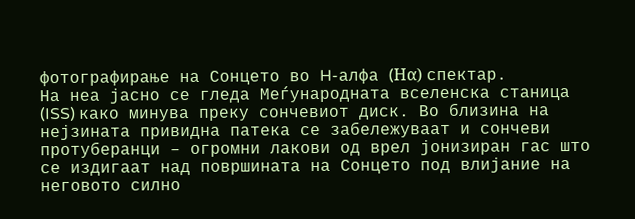фотографирање на Сонцето во H-алфа (Hα) спектар.
На неа јасно се гледа Меѓународната вселенска станица (ISS) како минува преку сончевиот диск. Во близина на нејзината привидна патека се забележуваат и сончеви протуберанци – огромни лакови од врел јонизиран гас што се издигаат над површината на Сонцето под влијание на неговото силно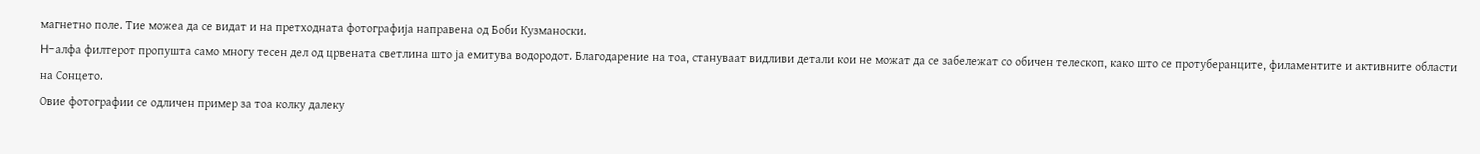магнетно поле. Тие можеа да се видат и на претходната фотографија направена од Боби Кузманоски.
H-алфа филтерот пропушта само многу тесен дел од црвената светлина што ја емитува водородот. Благодарение на тоа, стануваат видливи детали кои не можат да се забележат со обичен телескоп, како што се протуберанците, филаментите и активните области на Сонцето.
Овие фотографии се одличен пример за тоа колку далеку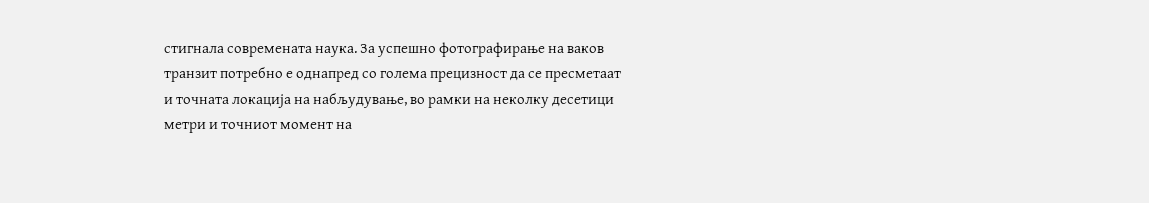стигнала современата наука. За успешно фотографирање на ваков транзит потребно е однапред со голема прецизност да се пресметаат и точната локација на набљудување, во рамки на неколку десетици метри и точниот момент на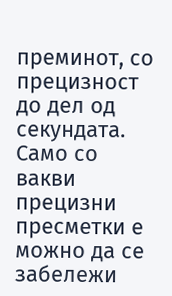преминот, со прецизност до дел од секундата. Само со вакви прецизни пресметки е можно да се забележи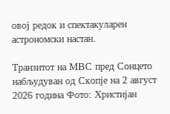овој редок и спектакуларен астрономски настан.

Транзитот на МВС пред Сонцето набљудуван од Скопје на 2 август 2026 година Фото: Христијан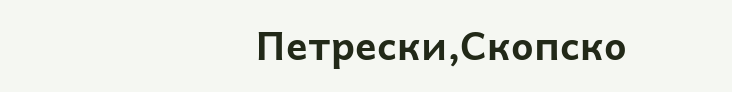Петрески,Скопско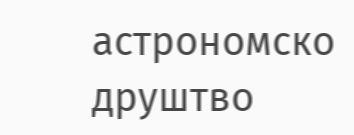астрономско друштво